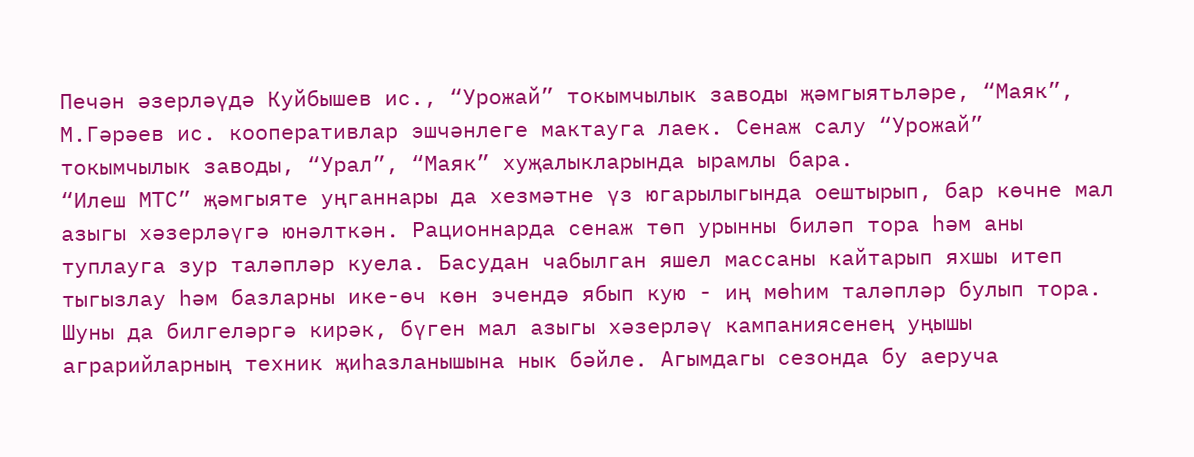Печән әзерләүдә Куйбышев ис., “Урожай” токымчылык заводы җәмгыятьләре, “Маяк”, М.Гәрәев ис. кооперативлар эшчәнлеге мактауга лаек. Сенаж салу “Урожай” токымчылык заводы, “Урал”, “Маяк” хуҗалыкларында ырамлы бара.
“Илеш МТС” җәмгыяте уңганнары да хезмәтне үз югарылыгында оештырып, бар көчне мал азыгы хәзерләүгә юнәлткән. Рационнарда сенаж төп урынны биләп тора һәм аны туплауга зур таләпләр куела. Басудан чабылган яшел массаны кайтарып яхшы итеп тыгызлау һәм базларны ике-өч көн эчендә ябып кую - иң мөһим таләпләр булып тора. Шуны да билгеләргә кирәк, бүген мал азыгы хәзерләү кампаниясенең уңышы аграрийларның техник җиһазланышына нык бәйле. Агымдагы сезонда бу аеруча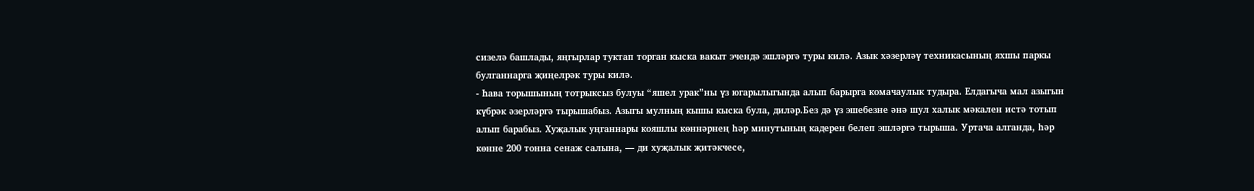сизелә башлады, яңгырлар туктап торган кыска вакыт эчендә эшләргә туры килә. Азык хәзерләү техникасының яхшы паркы булганнарга җиңелрәк туры килә.
- Һава торышының тотрыксыз булуы “яшел урак”ны үз югарылыгында алып барырга комачаулык тудыра. Елдагыча мал азыгын күбрәк әзерләргә тырышабыз. Азыгы мулның кышы кыска була, диләр.Без дә үз эшебезне әнә шул халык мәкален истә тотып алып барабыз. Хуҗалык уңганнары кояшлы көннәрнең һәр минутының кадерен белеп эшләргә тырыша. Уртача алганда, һәр көнне 200 тонна сенаж салына, — ди хуҗалык җитәкчесе,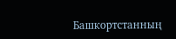Башкортстанның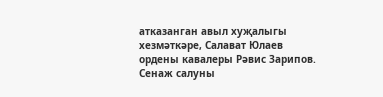атказанган авыл хуҗалыгы хезмәткәре, Салават Юлаев ордены кавалеры Рәвис Зарипов.
Сенаж салуны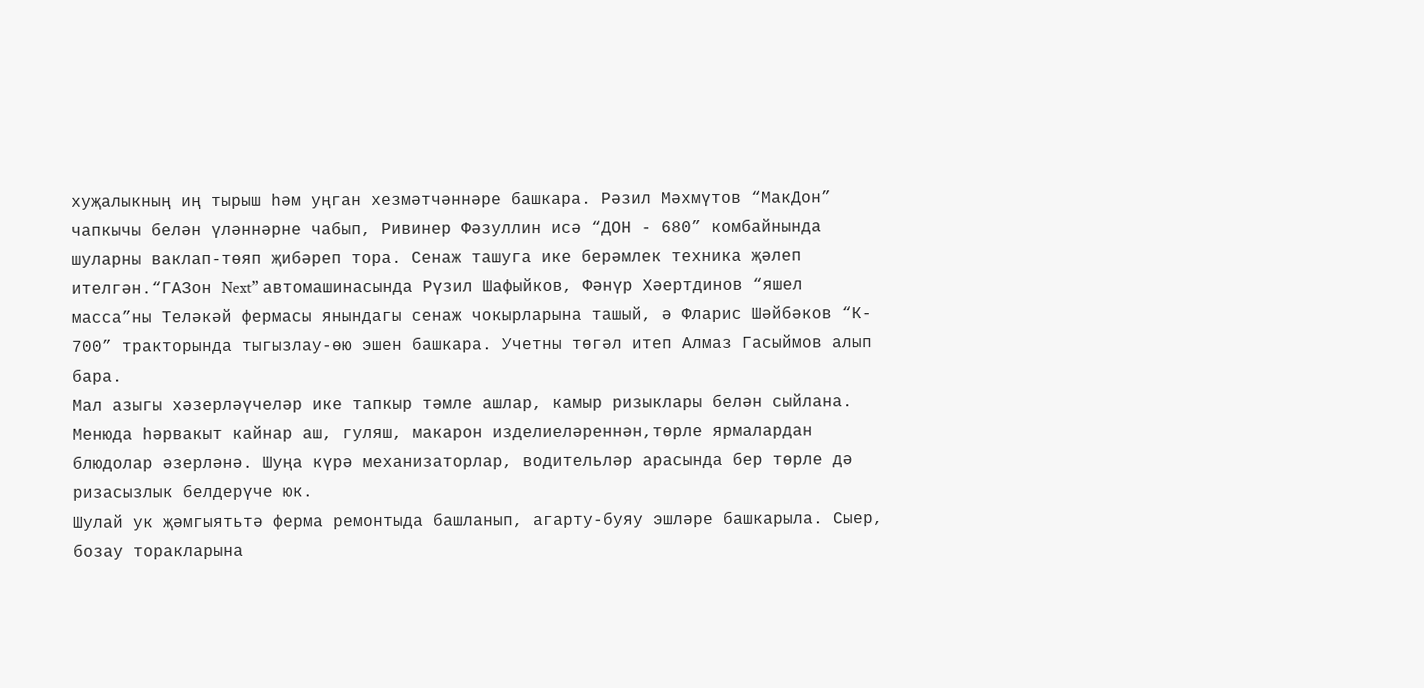хуҗалыкның иң тырыш һәм уңган хезмәтчәннәре башкара. Рәзил Мәхмүтов “МакДон” чапкычы белән үләннәрне чабып, Ривинер Фәзуллин исә “ДОН - 680” комбайнында шуларны ваклап-төяп җибәреп тора. Сенаж ташуга ике берәмлек техника җәлеп ителгән.“ГАЗон Next” автомашинасында Рүзил Шафыйков, Фәнүр Хәертдинов “яшел масса”ны Теләкәй фермасы янындагы сенаж чокырларына ташый, ә Фларис Шәйбәков “К- 700” тракторында тыгызлау-өю эшен башкара. Учетны төгәл итеп Алмаз Гасыймов алып бара.
Мал азыгы хәзерләүчеләр ике тапкыр тәмле ашлар, камыр ризыклары белән сыйлана. Менюда һәрвакыт кайнар аш, гуляш, макарон изделиеләреннән,төрле ярмалардан блюдолар әзерләнә. Шуңа күрә механизаторлар, водительләр арасында бер төрле дә ризасызлык белдерүче юк.
Шулай ук җәмгыятьтә ферма ремонтыда башланып, агарту-буяу эшләре башкарыла. Сыер, бозау торакларына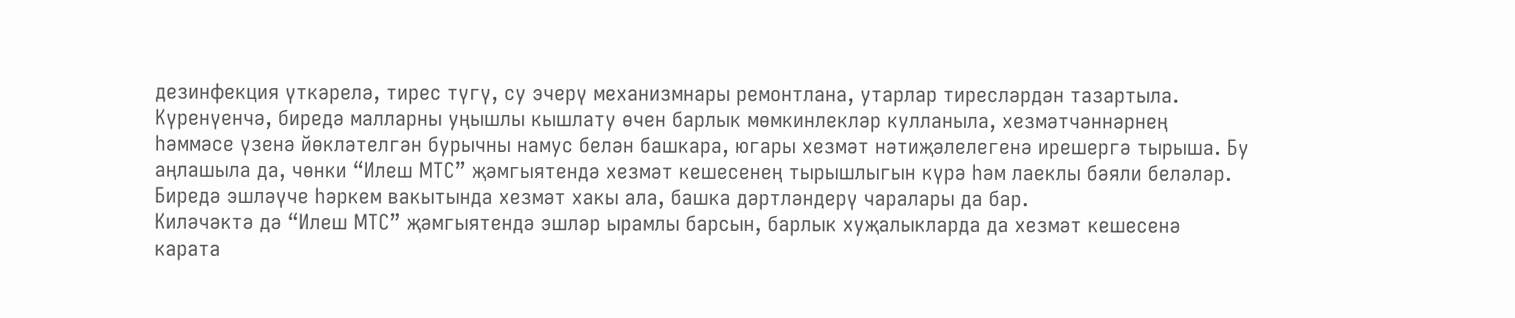дезинфекция үткәрелә, тирес түгү, су эчерү механизмнары ремонтлана, утарлар тиресләрдән тазартыла.
Күренүенчә, биредә малларны уңышлы кышлату өчен барлык мөмкинлекләр кулланыла, хезмәтчәннәрнең һәммәсе үзенә йөкләтелгән бурычны намус белән башкара, югары хезмәт нәтиҗәлелегенә ирешергә тырыша. Бу аңлашыла да, чөнки “Илеш МТС” җәмгыятендә хезмәт кешесенең тырышлыгын күрә һәм лаеклы бәяли беләләр. Биредә эшләүче һәркем вакытында хезмәт хакы ала, башка дәртләндерү чаралары да бар.
Киләчәктә дә “Илеш МТС” җәмгыятендә эшләр ырамлы барсын, барлык хуҗалыкларда да хезмәт кешесенә карата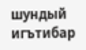шундый игътибар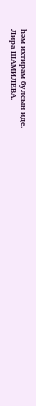һәм ихтирам булсын иде.
Лира ШАМИЛЕВА.